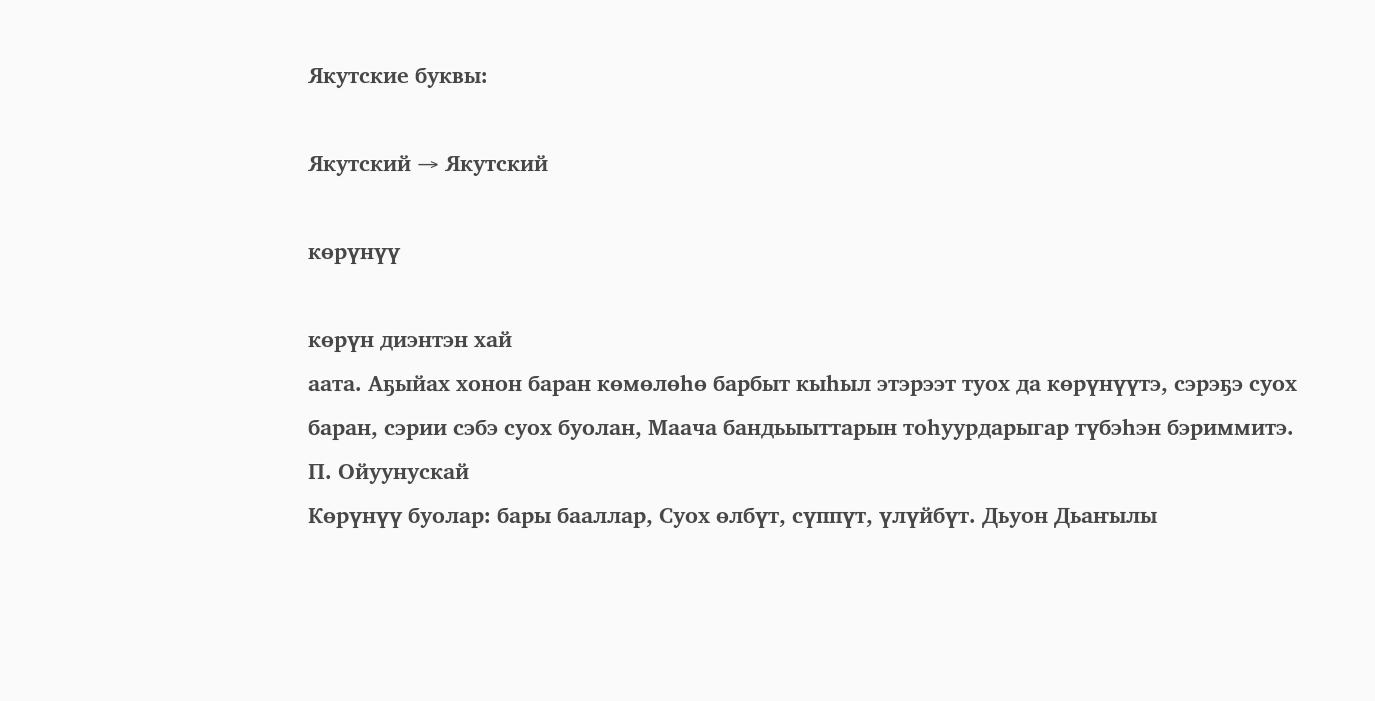Якутские буквы:

Якутский → Якутский

көрүнүү

көрүн диэнтэн хай
аата. Аҕыйах хонон баран көмөлөһө барбыт кыһыл этэрээт туох да көрүнүүтэ, сэрэҕэ суох баран, сэрии сэбэ суох буолан, Маача бандьыыттарын тоһуурдарыгар түбэһэн бэриммитэ. П. Ойуунускай
Көрүнүү буолар: бары бааллар, Суох өлбүт, сүппүт, үлүйбүт. Дьуон Дьаҥылы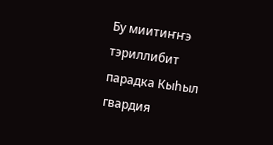Бу миитиҥҥэ тэриллибит парадка Кыһыл гвардия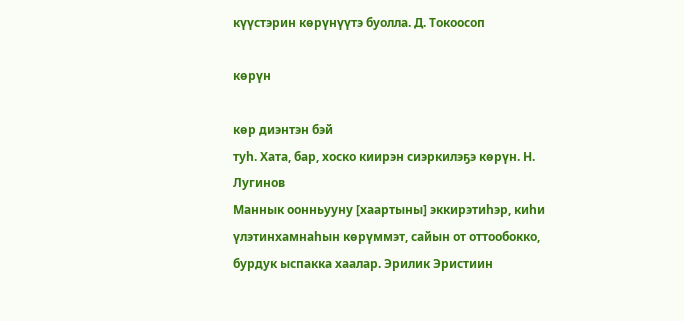күүстэрин көрүнүүтэ буолла. Д. Токоосоп

көрүн

көр диэнтэн бэй
туһ. Хата, бар, хоско киирэн сиэркилэҕэ көрүн. Н. Лугинов
Маннык оонньууну [хаартыны] эккирэтиһэр, киһи үлэтинхамнаһын көрүммэт, сайын от оттообокко, бурдук ыспакка хаалар. Эрилик Эристиин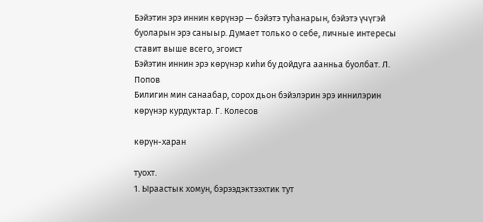Бэйэтин эрэ иннин көрүнэр — бэйэтэ туһанарын, бэйэтэ үчүгэй буоларын эрэ саныыр. Думает только о себе, личные интересы ставит выше всего, эгоист
Бэйэтин иннин эрэ көрүнэр киһи бу дойдуга аанньа буолбат. Л. Попов
Билигин мин санаабар, сорох дьон бэйэлэрин эрэ иннилэрин көрүнэр курдуктар. Г. Колесов

көрүн-харан

туохт.
1. Ыраастык хомун, бэрээдэктээхтик тут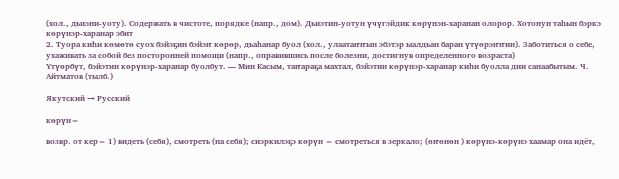(хол., дьиэни-уоту). Содержать в чистоте, порядке (напр., дом). Дьиэтин-уотун үчүгэйдик көрүнэн-харанан олорор. Хотонун таһын бэркэ көрүнэр-харанар эбит
2. Туора киһи көмөтө суох бэйэҕин бэйэҥ көрөр, дьаһанар буол (хол., улаатаҥҥын эбэтэр ыалдьан баран үтүөрэҥҥин). Заботиться о себе, ухаживать за собой без посторонней помощи (напр., оправившись после болезни, достигнув определенного возраста)
Үтүөрбүт, бэйэтин көрүнэр-харанар буолбут. — Мин Касым, таҥараҕа махтал, бэйэтин көрүнэр-харанар киһи буолла дии санаабытым. Ч. Айтматов (тылб.)

Якутский → Русский

көрүн=

возвр. от кер= 1) видеть (себя), смотреть (на себя); сиэркилэҕэ көрүн = смотреться в зеркало; (өҥөнөн ) көрүнэ-көрүнэ хаамар она идёт,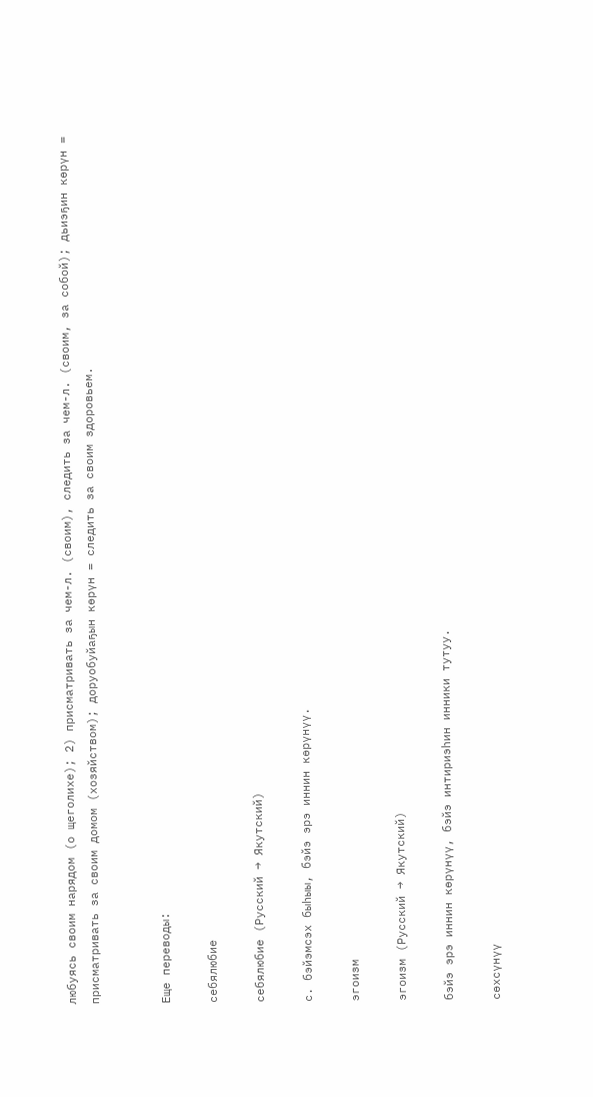любуясь своим нарядом (о щеголихе); 2) присматривать за чем-л. (своим), следить за чем-л. (своим, за собой); дьиэҕин көрүн = присматривать за своим домом (хозяйством); доруобуйаҕын көрүн = следить за своим здоровьем.


Еще переводы:

себялюбие

себялюбие (Русский → Якутский)

с. бэйэмсэх быһыы, бэйэ эрэ иннин көрүнүү.

эгоизм

эгоизм (Русский → Якутский)

бэйэ эрэ иннин көрүнүү, бэйэ интириэһин инники тутуу.

сөхсүнүү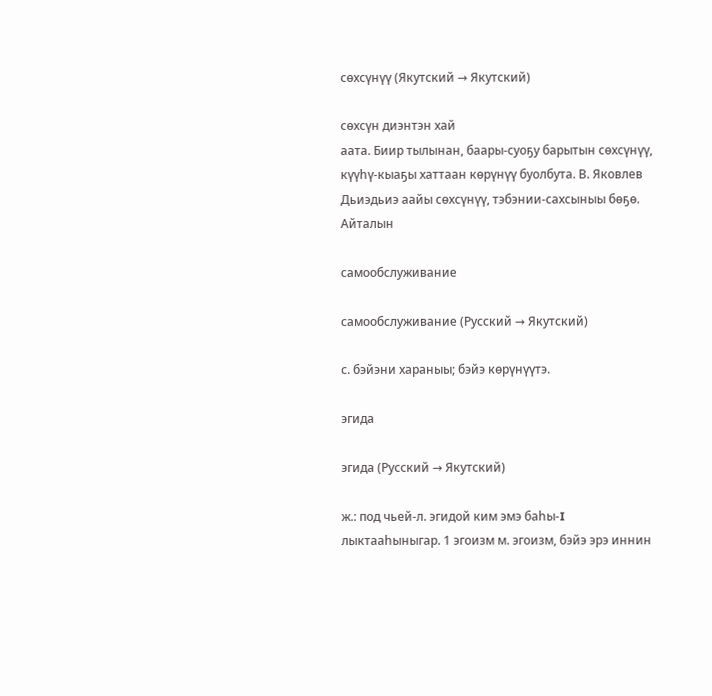сөхсүнүү (Якутский → Якутский)

сөхсүн диэнтэн хай
аата. Биир тылынан, баары-суоҕу барытын сөхсүнүү, күүһү-кыаҕы хаттаан көрүнүү буолбута. В. Яковлев
Дьиэдьиэ аайы сөхсүнүү, тэбэнии-сахсыныы бөҕө. Айталын

самообслуживание

самообслуживание (Русский → Якутский)

с. бэйэни хараныы; бэйэ көрүнүүтэ.

эгида

эгида (Русский → Якутский)

ж.: под чьей-л. эгидой ким эмэ баһы-I лыктааһыныгар. 1 эгоизм м. эгоизм, бэйэ эрэ иннин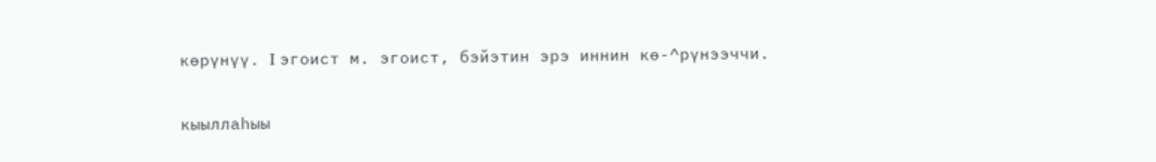көрүнүү. I эгоист м. эгоист, бэйэтин эрэ иннин кө-^рүнээччи.

кыыллаһыы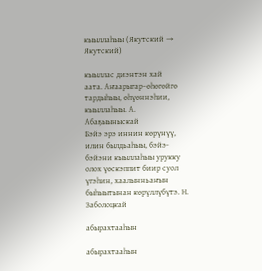кыыллаһыы (Якутский → Якутский)

кыыллас диэнтэн хай
аата. Аҥаарыгар–өһөгөйгө тардыһыы, өһүөннэһии, кыыллаһыы. А. Абаҕыыныскай
Бэйэ эрэ иннин көрүнүү, илин былдьаһыы, бэйэ-бэйэни кыыллаһыы урукку олох үөскэппит биир суол үгэһин, хаалынньаҥын быһыытынан көрүллүбүтэ. Н. Заболоцкай

абырахтааһын

абырахтааһын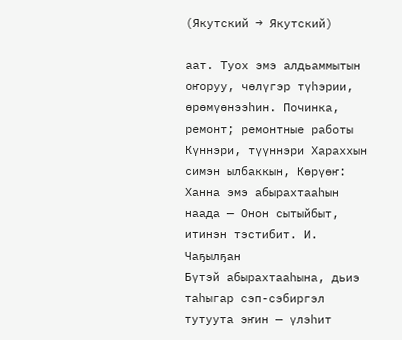(Якутский → Якутский)

аат. Туох эмэ алдьаммытын оҥоруу, чөлүгэр түһэрии, өрөмүөнээһин. Починка, ремонт; ремонтные работы
Күннэри, түүннэри Хараххын симэн ылбаккын, Көрүөҥ: Ханна эмэ абырахтааһын наада — Онон сытыйбыт, итинэн тэстибит. И. Чаҕылҕан
Бүтэй абырахтааһына, дьиэ таһыгар сэп-сэбиргэл тутуута эҥин — үлэһит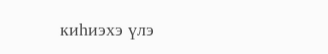киһиэхэ үлэ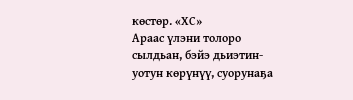көстөр. «ХС»
Араас үлэни толоро сылдьан, бэйэ дьиэтин-уотун көрүнүү, суорунаҕа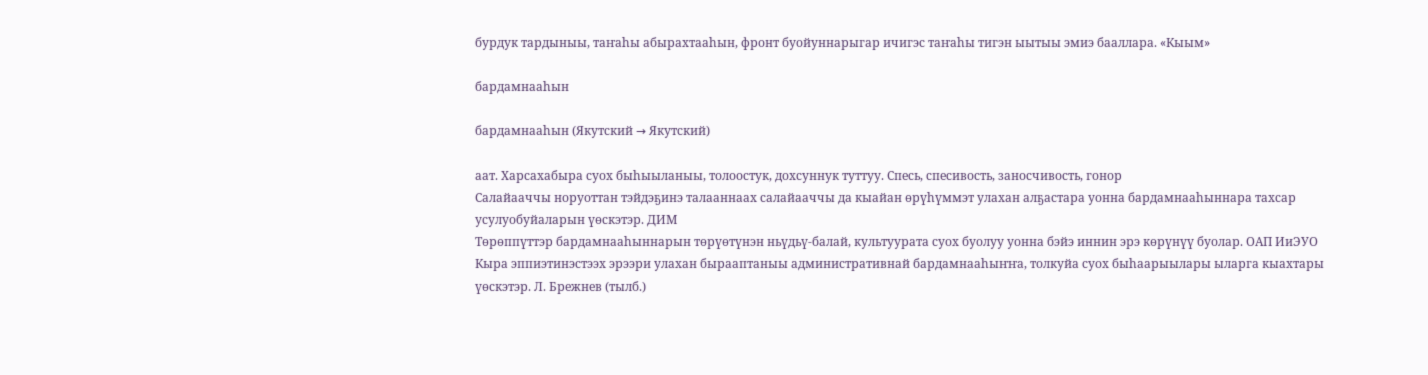бурдук тардыныы, таҥаһы абырахтааһын, фронт буойуннарыгар ичигэс таҥаһы тигэн ыытыы эмиэ бааллара. «Кыым»

бардамнааһын

бардамнааһын (Якутский → Якутский)

аат. Харсахабыра суох быһыыланыы, толоостук, дохсуннук туттуу. Спесь, спесивость, заносчивость, гонор
Салайааччы норуоттан тэйдэҕинэ талааннаах салайааччы да кыайан өрүһүммэт улахан алҕастара уонна бардамнааһыннара тахсар усулуобуйаларын үөскэтэр. ДИМ
Төрөппүттэр бардамнааһыннарын төрүөтүнэн ньүдьү-балай, культуурата суох буолуу уонна бэйэ иннин эрэ көрүнүү буолар. ОАП ИиЭУО
Кыра эппиэтинэстээх эрээри улахан бырааптаныы административнай бардамнааһыҥҥа, толкуйа суох быһаарыылары ыларга кыахтары үөскэтэр. Л. Брежнев (тылб.)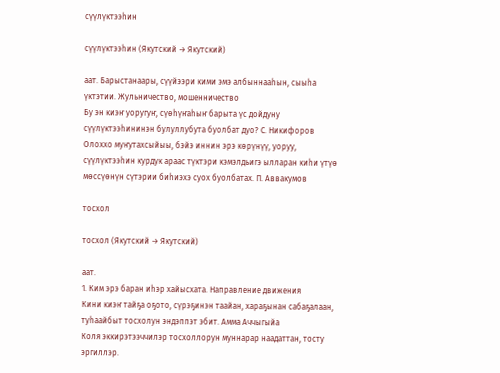сүүлүктээһин

сүүлүктээһин (Якутский → Якутский)

аат. Барыстанаары, сүүйээри кими эмэ албыннааһын, сыыһа үктэтии. Жульничество, мошенничество
Бу эн киэҥ уоругуҥ, сүөһүҥаһыҥ барыта үс дойдуну сүүлүктээһининэн булуллубута буолбат дуо? С. Никифоров
Олоххо муҥутахсыйыы, бэйэ иннин эрэ көрүнүү, уоруу, сүүлүктээһин курдук араас түктэри кэмэлдьигэ ылларан киһи үтүө мөссүөнүн сүтэрии биһиэхэ суох буолбатах. П. Аввакумов

тосхол

тосхол (Якутский → Якутский)

аат.
1. Ким эрэ баран иһэр хайысхата. Направление движения
Кини киэҥ тайҕа оҕото, сүрэҕинэн таайан, хараҕынан сабаҕалаан, туһаайбыт тосхолун эндэппэт эбит. Амма Аччыгыйа
Коля эккирэтээччилэр тосхоллорун муннарар наадаттан, тосту эргиллэр.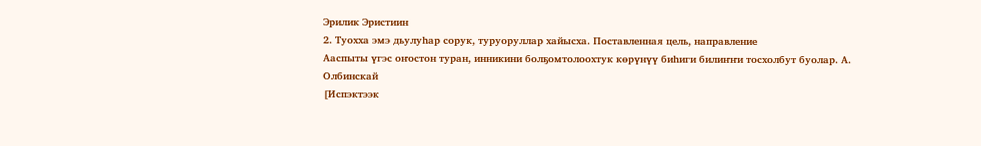Эрилик Эристиин
2. Туохха эмэ дьулуһар сорук, туруоруллар хайысха. Поставленная цель, направление
Ааспыты үгэс оҥостон туран, инникини болҕомтолоохтук көрүнүү биһиги билиҥҥи тосхолбут буолар. А. Олбинскай
[Испэктээк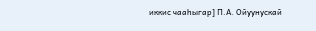иккис чааһыгар] П.А. Ойуунускай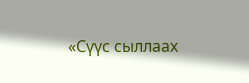«Сүүс сыллаах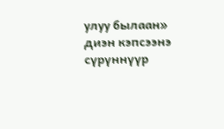улуу былаан» диэн кэпсээнэ сүрүннүүр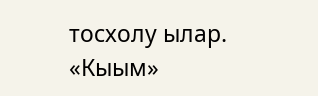тосхолу ылар. «Кыым»